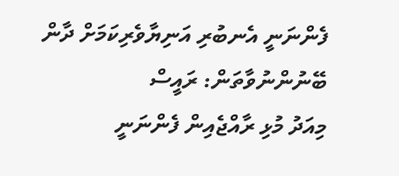ފެންނަނީ އެނބުރި އަނިޔާވެރިކަމަށް ދާން ބޭނުންނުވާތަން: ރައީސް
މިއަދު މުޅި ރާއްޖެއިން ފެންނަނީ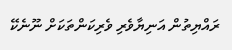ރައްޔިތުން އަނިޔާވެރި ވެރިކަންތަކަށް ނޫނެކޭ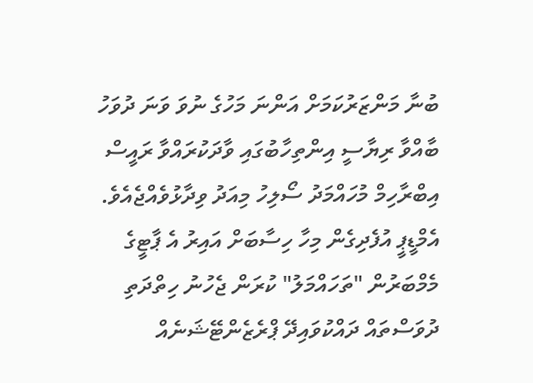ބުނާ މަންޒަރުކަމަށް އަންނަ މަހުގެ ނުވަ ވަނަ ދުވަހު ބާއްވާ ރިޔާސީ އިންތިހާބުގައި ވާދަކުރައްވާ ރައީސް އިބްރާހިމް މުހައްމަދު ސޯލިހު މިއަދު ވިދާޅުވެއްޖެއެވެ.
އެމްޑީޕީ އުފެދިގެން މިހާ ހިސާބަށް އައިރު އެ ޕާޓީގެ މެމްބަރުން "ތަހައްމަލު" ކުރަން ޖެހުނު ހިތްދަތި ދުވަސްތައް ދައްކުވައިދޭ ޕްރެޒެންޓޭޝަނެއް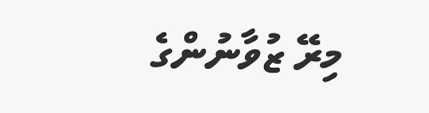މިރޭ ޒުވާނުންގެ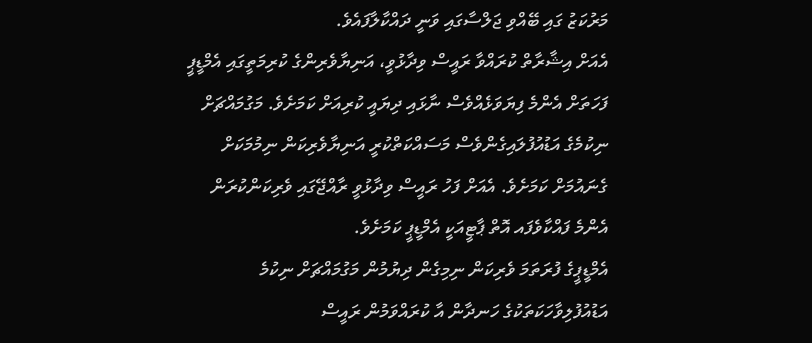މަރުކަޒު ގައި ބޭއްވި ޖަލްސާގައި ވަނީ ދައްކާލާފައެވެ.
އެއަށް އިޝާރާތް ކުރައްވާ ރައީސް ވިދާޅުވީ، އަނިޔާވެރިންގެ ކުރިމަތީގައި އެމްޑީޕީ ފަހަތަށް އެންމެ ފިޔަވަޅެއްވެސް ނާޅައި ދިޔައީ ކުރިއަށް ކަމަށެވެ. މަގުމައްޗަށް ނިކުމެގެ އަޑުއުފުލައިގެންވެސް މަސައްކަތްކުރީ އަނިޔާވެރިކަން ނިމުމަކަށް ގެނައުމަށް ކަމަށެވެ. އެއަށް ފަހު ރައީސް ވިދާޅުވީ ރާއްޖޭގައި ވެރިކަންކުރަން އެންމެ ފައްކާވެފައ އޮތް ޕާޓީއަކީ އެމްޑީޕީ ކަމަށެވެ.
އެމްޑީޕީގެ ފުރަތަމަ ވެރިކަން ނިމިގެން ދިޔުމުން މަގުމައްޗަށް ނިކުމެ އަޑުއުފުލިވާހަކަތަކުގެ ހަނދާން އާ ކުރައްވަމުން ރައީސް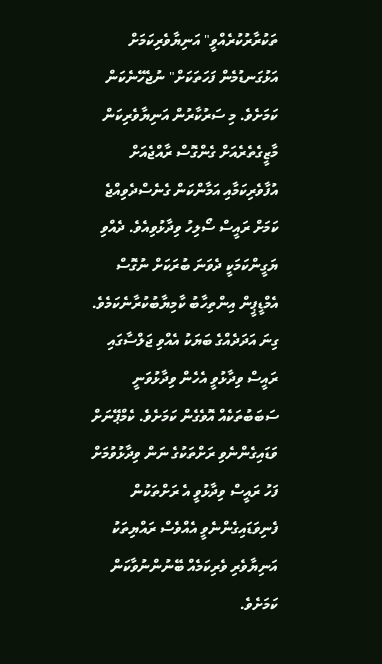ތަކުރާރުކުރެއްވީ" އަނިޔާވެރިކަމަށް އަޅުގަނޑުމެން ފަހަތަކަށް" ނުޖެހޭނެކަން ކަމަށެވެ. މި ސަރުކާރުން އަނިޔާވެރިކަން މާޒީގެތެރެއަށް ގެންގޮސް ރާއްޖެއަށް އުފާވެރިކަމާއި އަމާންކަން ގެނެސްދެވިއްޖެ ކަމަށް ރައީސް ސޯލިހު ވިދާޅުވިއެވެ. ދެއްވި ޔަގީންކަމަކީ ދެވަނަ ބުރަކަށް ނުގޮސް އެމްޑީޕީން އިންތިހާބު ކާމިޔާބުކުރާނެކަމެވެ.
ގިނަ އަދަދެއްގެ ބަޔަކު އެއްވި ޖަލްސާގައި ރައީސް ވިދާޅުވީ އެހެން ވިދާޅުވަނީ ސަބަބުތަކެއް އޮވެގެން ކަމަށެވެ. ކެމްޕޭނަށް ވަޑައިގެންނެވި ރަށްތަކުގެ ނަން ވިދާޅުވުމަށް ފަހު ރައީސް ވިދާޅުވީ އެ ރަށްތަކުން ފެނިވަޑައިގެންނެވީ އެއްވެސް ރައްޔިތަކު އަނިޔާވެރި ވެރިކަމެއް ބޭނުންނުވާކަން ކަމަށެވެ.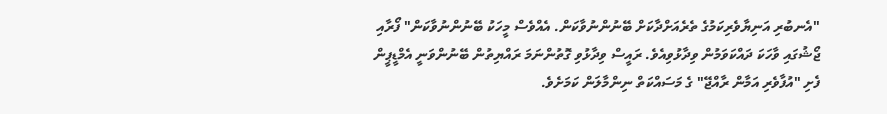"އެނބުރި އަނިޔާވެރިކަމުގެ ތެރެއަށްދާކަށް ބޭނުންނުވާކަން. އެއްވެސް މީހަކު ބޭނުންނުވާކަން" ފޯރާއި ޖޯޝުގައި ވާހަކަ ދައްކަވަމުން ވިދާޅުވިއެވެ. ރައީސް ވިދާޅުވި ގޮތުންނަމަ ރައްޔިތުން ބޭނުންވަނީ އެމްޑީޕީން ފެށި "އުފާވެރި އަމާން ރާއްޖޭ" ގެ މަސައްކަތް ނިންމާލަން ކަމަށެވެ.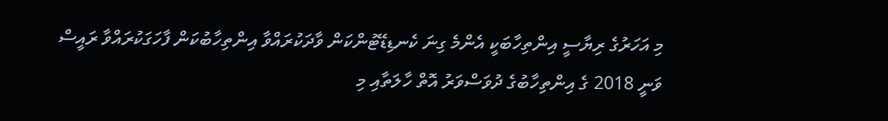މި އަހަރުގެ ރިޔާސީ އިންތިހާބަކީ އެންމެ ގިނަ ކެނޑިޑޭޓުންކަން ވާދަކުރައްވާ އިންތިހާބުކަން ފާހަގަކުރައްވާ ރައީސް ވަނީ 2018 ގެ އިންތިހާބުގެ ދުވަސްވަރު އޮތް ހާލަތާއި މި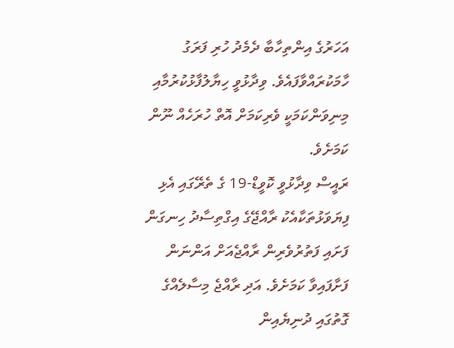އަހަރުގެ އިންތިހާބާ ދެމެދު ހުރި ފަރަގު ހާމަކުރައްވާފައެވެ. ވިދާޅުވީ ހިޔާލުފާޅުކުރުމާއި މިނިވަންކަމަކީ ވެރިކަމަށް އޮތް ހުރަހެއް ނޫން ކަމަށެވެ.
ރައީސް ވިދާޅުވީ ކޮވީޑް-19 ގެ ތެރޭގައި އެޅި ފިޔަވަޅުތަކާއެކު ރާއްޖޭގެ އިގްތިސާދު ހިނގަން ފަށައި ފަތުރުވެރިން ރާއްޖެއަށް އަންނަން ފަށާފައިވާ ކަމަށެވެ. އަދި ރާއްޖެ މިސާލެއްގެ ގޮތުގައި ދުނިޔެއިން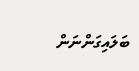ބަލައިގަންނަން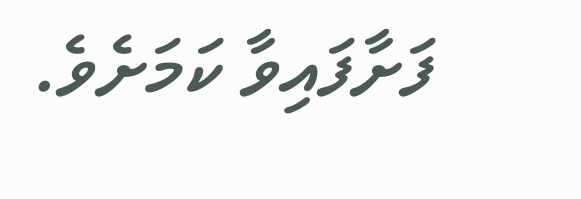ފަށާފައިވާ ކަމަށެވެ.